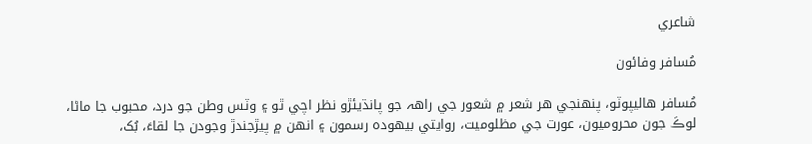شاعري

مُسافر وفائون

مُسافر هاليپوٽو، پنھنجي هر شعر ۾ شعور جي راھہ جو پانڌيئڙو نظر اچي ٿو ۽ وٽس وطن جو درد، محبوب جا ماڻا، لوڪَ جون محروميون، عورت جي مظلوميت، روايتي بيھودہ رسمون ۽ انھن ۾ پيڙجندڙ وجودن جا لقاءَ، بُک،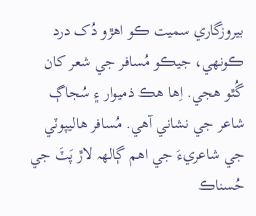بيروزگاري سميت ڪو اهڙو دُک درد ڪونھي، جيڪو مُسافر جي شعر کان گُٿو هجي. اِها هڪ ذميوار ۽ سُجاڳ شاعر جي نشاني آهي. مُسافر هاليپوٽي جي شاعريءَ جي اهم ڳالھہ لاڙ پَٽَ جي حُسناڪ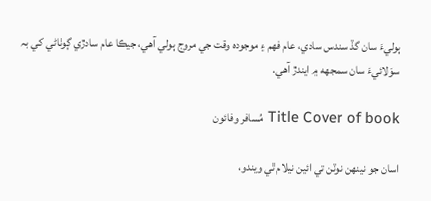ٻوليءَ سان گڏ سندس سادي، عام فھم ۽ موجودہ وقت جي مروِج ٻولي آهي، جيڪا عام سادڙي ڳوٺاڻي کي بہ سوَلائيءَ سان سمجهه ۾ ايندڙ آهي.

Title Cover of book مُسافر وفائون

اسان جو نينهن نوٽن تي ائين نيلام ٿي ويندو،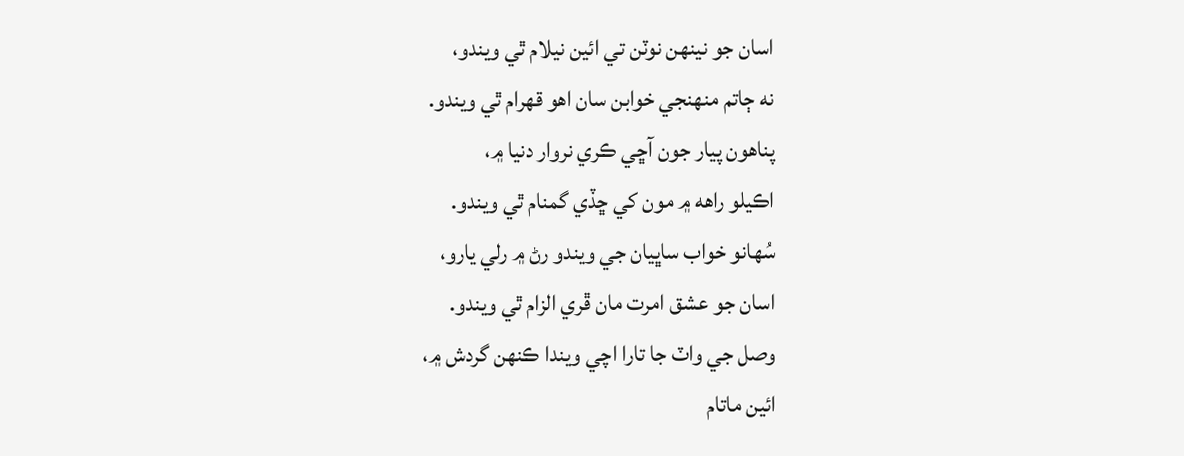اسان جو نينهن نوٽن تي ائين نيلام ٿي ويندو،
نه ڄاتم منهنجي خوابن سان اهو قهرام ٿي ويندو.
پناهون پيار جون آڇي ڪري نروار دنيا ۾،
اڪيلو راھه ۾ مون کي ڇڏي گمنام ٿي ويندو.
سُهانو خواب ساڀيان جي ويندو رڻ ۾ رلي يارو،
اسان جو عشق امرت مان ڦري الزام ٿي ويندو.
وصل جي واٽ جا تارا اچي ويندا ڪنهن گردش ۾،
ائين ماتام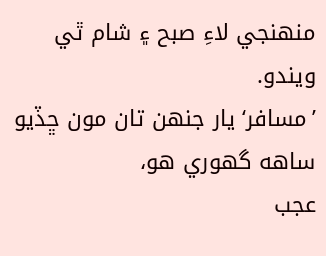منهنجي لاءِ صبح ۽ شام ٿي ويندو.
’مسافر‘ يار جنهن تان مون ڇڏيو ساھه گهوري هو،
عجب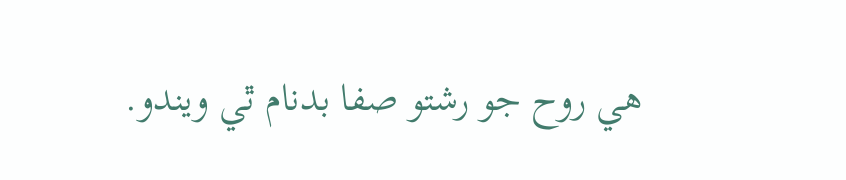هي روح جو رشتو صفا بدنام ٿي ويندو.